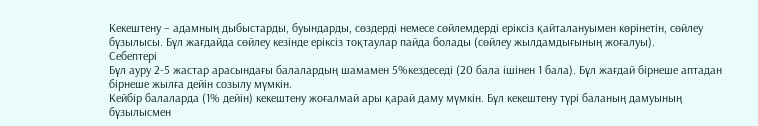Кекештену – адамның дыбыстарды, буындарды, сөздерді немесе сөйлемдерді еріксіз қайталануымен көрінетін, сөйлеу бұзылысы. Бұл жағдайда сөйлеу кезінде еріксіз тоқтаулар пайда болады (сөйлеу жылдамдығының жоғалуы).
Себептері
Бұл ауру 2-5 жастар арасындағы балалардың шамамен 5%кездеседі (20 бала ішінен 1 бала). Бұл жағдай бірнеше аптадан бірнеше жылға дейін созылу мүмкін.
Кейбір балаларда (1% дейін) кекештену жоғалмай ары қарай даму мүмкін. Бұл кекештену түрі баланың дамуының бұзылысмен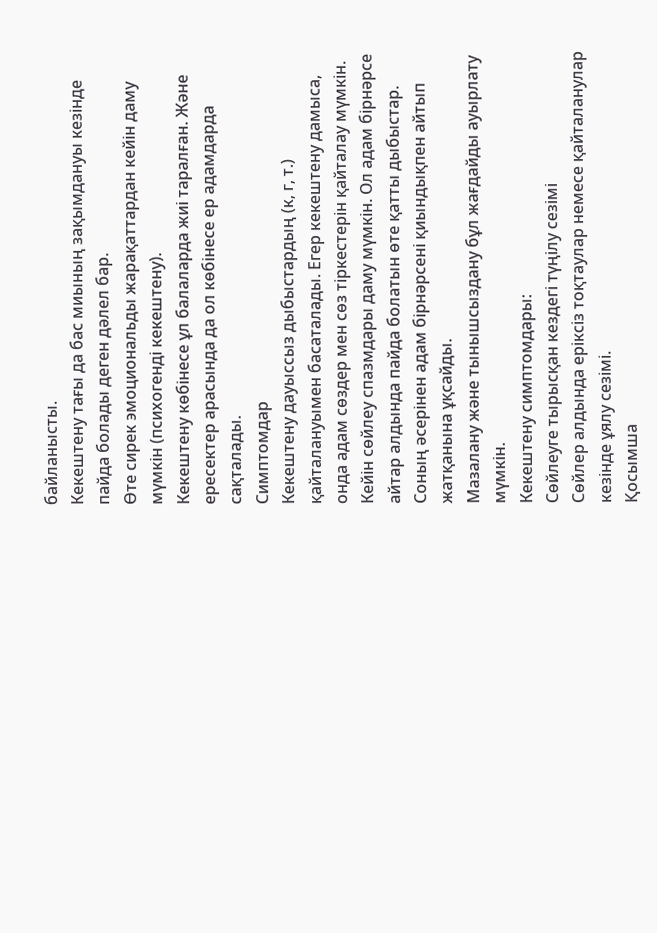байланысты.
Кекештену тағы да бас миының зақымдануы кезінде пайда болады деген дәлел бар.
Өте сирек эмоциональды жарақаттардан кейін даму мүмкін (психогенді кекештену).
Кекештену көбінесе ұл балаларда жиі таралған. Және ересектер арасында да ол көбінесе ер адамдарда сақталады.
Симптомдар
Кекештену дауыссыз дыбыстардың (к, г, т.) қайталануымен басаталады. Егер кекештену дамыса, онда адам сөздер мен сөз тіркестерін қайталау мүмкін.
Кейін сөйлеу спазмдары даму мүмкін. Ол адам бірнәрсе айтар алдында пайда болатын өте қатты дыбыстар. Соның әсерінен адам бірнәрсені қиындықпен айтып жатқанына ұқсайды.
Мазалану және тынышсыздану бұл жағдайды ауырлату мүмкін.
Кекештену симптомдары:
Сөйлеуге тырысқан кездегі түңілу сезімі
Сөйлер алдында еріксіз тоқтаулар немесе қайталанулар кезінде ұялу сезімі.
Қосымша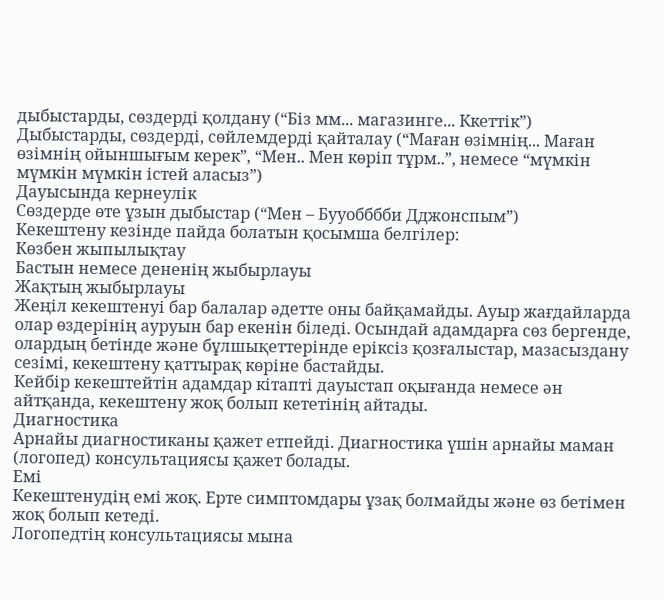дыбыстарды, сөздерді қолдану (“Біз мм... магазинге... Ккеттік”)
Дыбыстарды, сөздерді, сөйлемдерді қайталау (“Маған өзімнің... Маған өзімнің ойыншығым керек”, “Мен.. Мен көріп тұрм..”, немесе “мүмкін мүмкін мүмкін істей аласыз”)
Дауысында кернеулік
Сөздерде өте ұзын дыбыстар (“Мен – Бууобббби Дджонспым”)
Кекештену кезінде пайда болатын қосымша белгілер:
Көзбен жыпылықтау
Бастын немесе дененің жыбырлауы
Жақтың жыбырлауы
Жеңіл кекештенуі бар балалар әдетте оны байқамайды. Ауыр жағдайларда олар өздерінің ауруын бар екенін біледі. Осындай адамдарға сөз бергенде, олардың бетінде және бұлшықеттерінде еріксіз қозғалыстар, мазасыздану сезімі, кекештену қаттырақ көріне бастайды.
Кейбір кекештейтін адамдар кітапті дауыстап оқығанда немесе ән айтқанда, кекештену жоқ болып кететінің айтады.
Диагностика
Арнайы диагностиканы қажет етпейді. Диагностика үшін арнайы маман (логопед) консультациясы қажет болады.
Емі
Кекештенудің емі жоқ. Ерте симптомдары ұзақ болмайды және өз бетімен жоқ болып кетеді.
Логопедтің консультациясы мына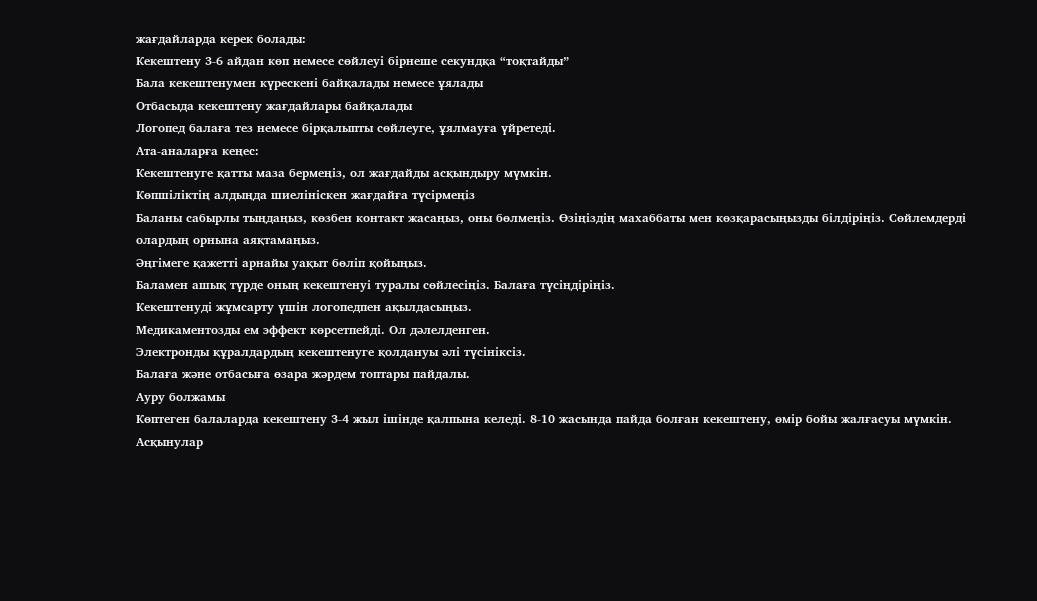жағдайларда керек болады:
Кекештену 3-6 айдан көп немесе сөйлеуі бірнеше секундқа “тоқтайды”
Бала кекештенумен күрескені байқалады немесе ұялады
Отбасыда кекештену жағдайлары байқалады
Логопед балаға тез немесе бірқалыпты сөйлеуге, ұялмауға үйретеді.
Ата-аналарға кеңес:
Кекештенуге қатты маза бермеңіз, ол жағдайды асқындыру мүмкін.
Көпшіліктің алдыңда шиелініскен жағдайға түсірмеңіз
Баланы сабырлы тыңдаңыз, көзбен контакт жасаңыз, оны бөлмеңіз. Өзіңіздің махаббаты мен көзқарасыңызды білдіріңіз. Сөйлемдерді олардың орнына аяқтамаңыз.
Әңгімеге қажетті арнайы уақыт бөліп қойыңыз.
Баламен ашық түрде оның кекештенуі туралы сөйлесіңіз. Балаға түсіңдіріңіз.
Кекештенуді жұмсарту үшін логопедпен ақылдасыңыз.
Медикаментозды ем эффект көрсетпейді. Ол дәлелденген.
Электронды құралдардың кекештенуге қолдануы әлі түсініксіз.
Балаға және отбасыға өзара жәрдем топтары пайдалы.
Ауру болжамы
Көптеген балаларда кекештену 3-4 жыл ішінде қалпына келеді. 8-10 жасында пайда болған кекештену, өмір бойы жалғасуы мүмкін.
Асқынулар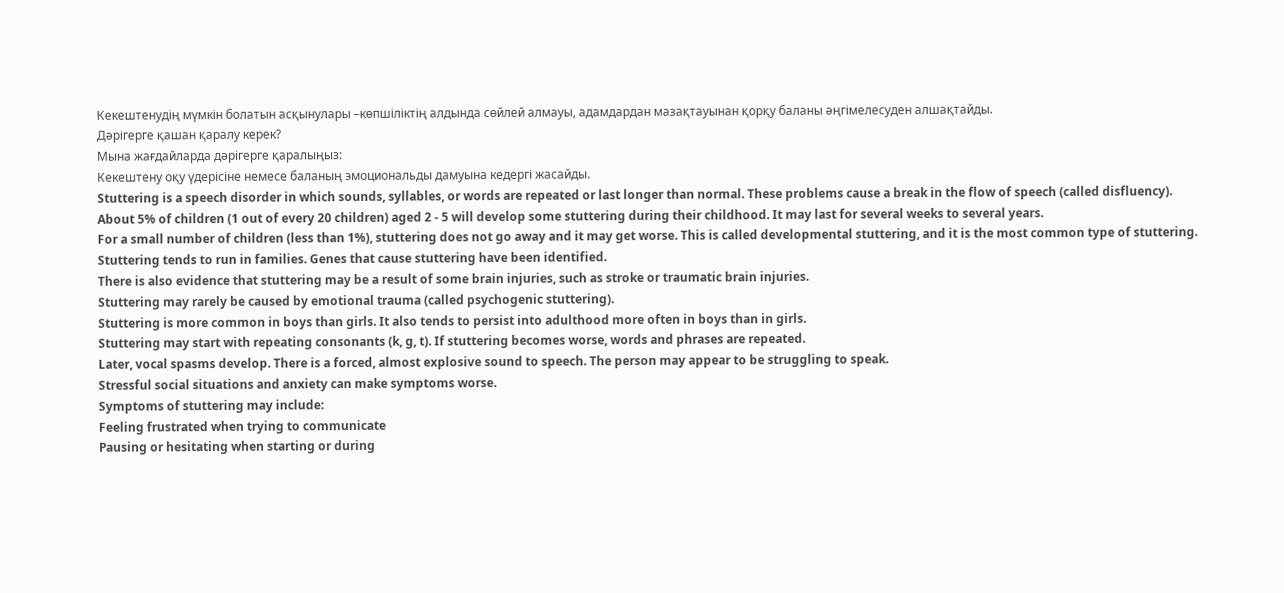Кекештенудің мүмкін болатын асқынулары –көпшіліктің алдында сөйлей алмауы, адамдардан мазақтауынан қорқу баланы әңгімелесуден алшақтайды.
Дәрігерге қашан қаралу керек?
Мына жағдайларда дәрігерге қаралыңыз:
Кекештену оқу үдерісіне немесе баланың эмоциональды дамуына кедергі жасайды.
Stuttering is a speech disorder in which sounds, syllables, or words are repeated or last longer than normal. These problems cause a break in the flow of speech (called disfluency).
About 5% of children (1 out of every 20 children) aged 2 - 5 will develop some stuttering during their childhood. It may last for several weeks to several years.
For a small number of children (less than 1%), stuttering does not go away and it may get worse. This is called developmental stuttering, and it is the most common type of stuttering.
Stuttering tends to run in families. Genes that cause stuttering have been identified.
There is also evidence that stuttering may be a result of some brain injuries, such as stroke or traumatic brain injuries.
Stuttering may rarely be caused by emotional trauma (called psychogenic stuttering).
Stuttering is more common in boys than girls. It also tends to persist into adulthood more often in boys than in girls.
Stuttering may start with repeating consonants (k, g, t). If stuttering becomes worse, words and phrases are repeated.
Later, vocal spasms develop. There is a forced, almost explosive sound to speech. The person may appear to be struggling to speak.
Stressful social situations and anxiety can make symptoms worse.
Symptoms of stuttering may include:
Feeling frustrated when trying to communicate
Pausing or hesitating when starting or during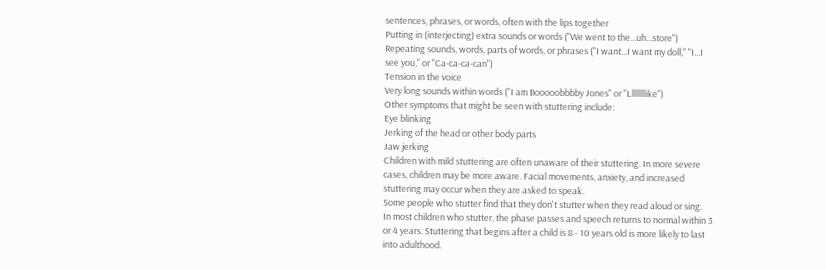sentences, phrases, or words, often with the lips together
Putting in (interjecting) extra sounds or words ("We went to the...uh...store")
Repeating sounds, words, parts of words, or phrases ("I want...I want my doll," "I...I see you," or "Ca-ca-ca-can")
Tension in the voice
Very long sounds within words ("I am Booooobbbby Jones" or "Llllllllike")
Other symptoms that might be seen with stuttering include:
Eye blinking
Jerking of the head or other body parts
Jaw jerking
Children with mild stuttering are often unaware of their stuttering. In more severe cases, children may be more aware. Facial movements, anxiety, and increased stuttering may occur when they are asked to speak.
Some people who stutter find that they don't stutter when they read aloud or sing.
In most children who stutter, the phase passes and speech returns to normal within 3 or 4 years. Stuttering that begins after a child is 8 - 10 years old is more likely to last into adulthood.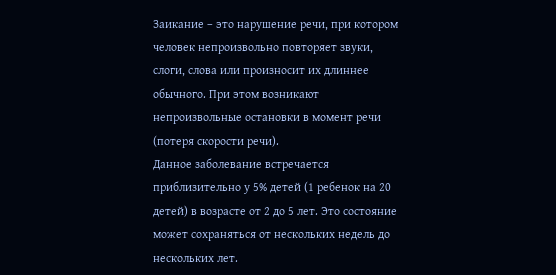Заикание – это нарушение речи, при котором человек непроизвольно повторяет звуки, слоги, слова или произносит их длиннее обычного. При этом возникают непроизвольные остановки в момент речи (потеря скорости речи).
Данное заболевание встречается приблизительно у 5% детей (1 ребенок на 20 детей) в возрасте от 2 до 5 лет. Это состояние может сохраняться от нескольких недель до нескольких лет.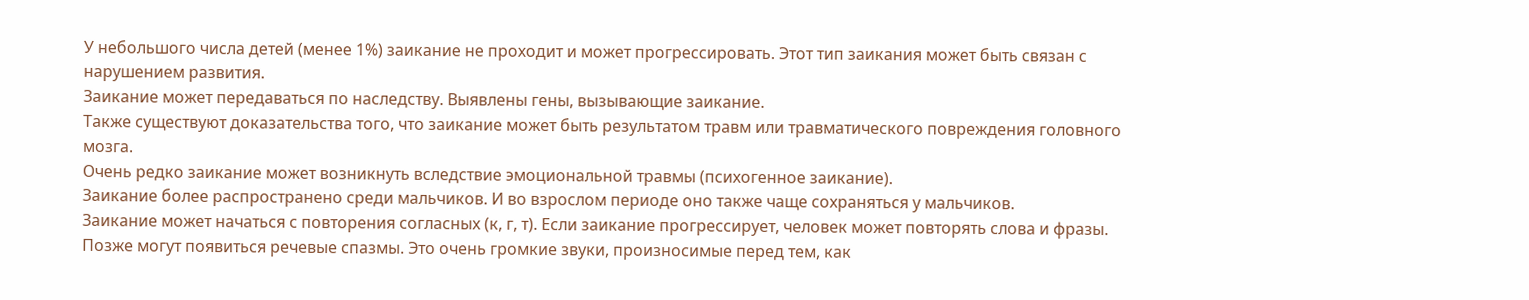У небольшого числа детей (менее 1%) заикание не проходит и может прогрессировать. Этот тип заикания может быть связан с нарушением развития.
Заикание может передаваться по наследству. Выявлены гены, вызывающие заикание.
Также существуют доказательства того, что заикание может быть результатом травм или травматического повреждения головного мозга.
Очень редко заикание может возникнуть вследствие эмоциональной травмы (психогенное заикание).
Заикание более распространено среди мальчиков. И во взрослом периоде оно также чаще сохраняться у мальчиков.
Заикание может начаться с повторения согласных (к, г, т). Если заикание прогрессирует, человек может повторять слова и фразы.
Позже могут появиться речевые спазмы. Это очень громкие звуки, произносимые перед тем, как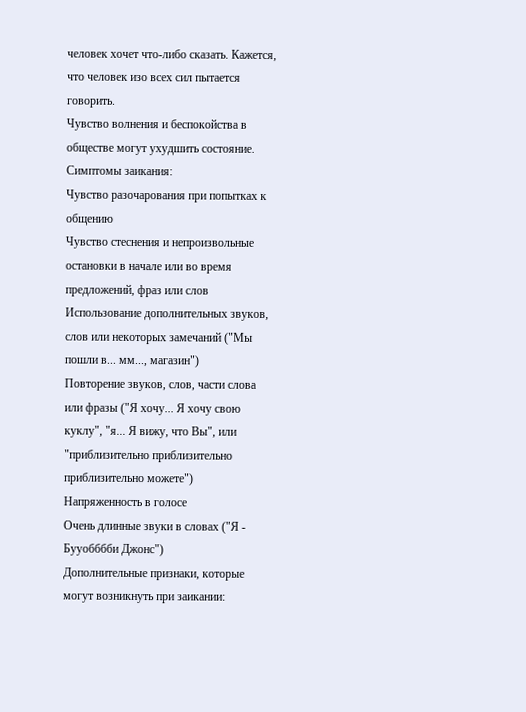человек хочет что-либо сказать. Кажется, что человек изо всех сил пытается говорить.
Чувство волнения и беспокойства в обществе могут ухудшить состояние.
Симптомы заикания:
Чувство разочарования при попытках к общению
Чувство стеснения и непроизвольные остановки в начале или во время предложений, фраз или слов
Использование дополнительных звуков, слов или некоторых замечаний ("Мы пошли в... мм..., магазин")
Повторение звуков, слов, части слова или фразы ("Я хочу... Я хочу свою куклу", "я... Я вижу, что Вы", или "приблизительно приблизительно приблизительно можете")
Напряженность в голосе
Очень длинные звуки в словах ("Я - Бууобббби Джонс")
Дополнительные признаки, которые могут возникнуть при заикании: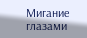Мигание глазами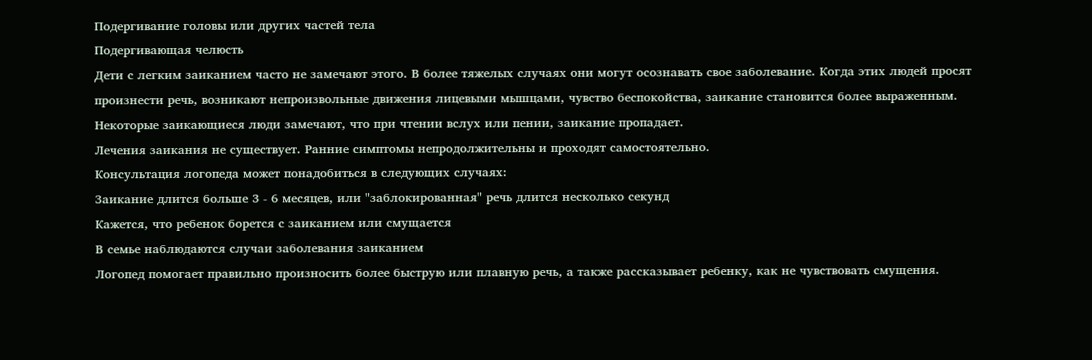Подергивание головы или других частей тела
Подергивающая челюсть
Дети с легким заиканием часто не замечают этого. В более тяжелых случаях они могут осознавать свое заболевание. Когда этих людей просят произнести речь, возникают непроизвольные движения лицевыми мышцами, чувство беспокойства, заикание становится более выраженным.
Некоторые заикающиеся люди замечают, что при чтении вслух или пении, заикание пропадает.
Лечения заикания не существует. Ранние симптомы непродолжительны и проходят самостоятельно.
Консультация логопеда может понадобиться в следующих случаях:
Заикание длится больше 3 - 6 месяцев, или "заблокированная" речь длится несколько секунд
Кажется, что ребенок борется с заиканием или смущается
В семье наблюдаются случаи заболевания заиканием
Логопед помогает правильно произносить более быструю или плавную речь, а также рассказывает ребенку, как не чувствовать смущения.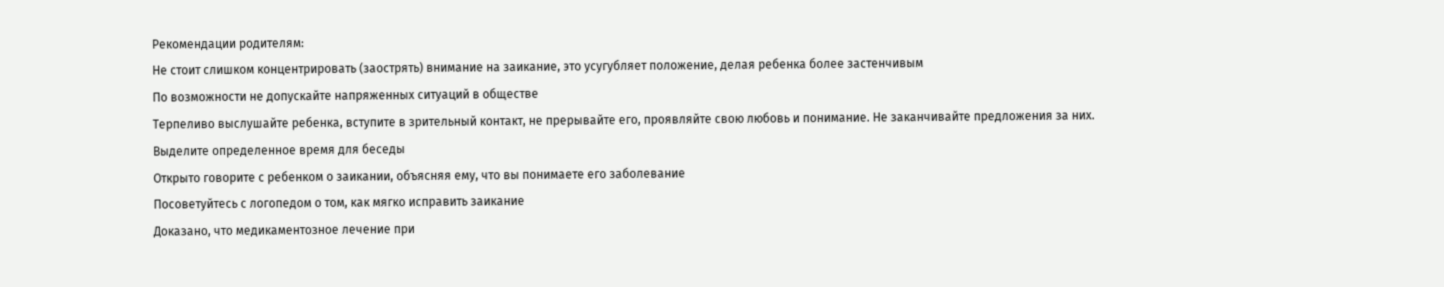Рекомендации родителям:
Не стоит слишком концентрировать (заострять) внимание на заикание, это усугубляет положение, делая ребенка более застенчивым
По возможности не допускайте напряженных ситуаций в обществе
Терпеливо выслушайте ребенка, вступите в зрительный контакт, не прерывайте его, проявляйте свою любовь и понимание. Не заканчивайте предложения за них.
Выделите определенное время для беседы
Открыто говорите с ребенком о заикании, объясняя ему, что вы понимаете его заболевание
Посоветуйтесь с логопедом о том, как мягко исправить заикание
Доказано, что медикаментозное лечение при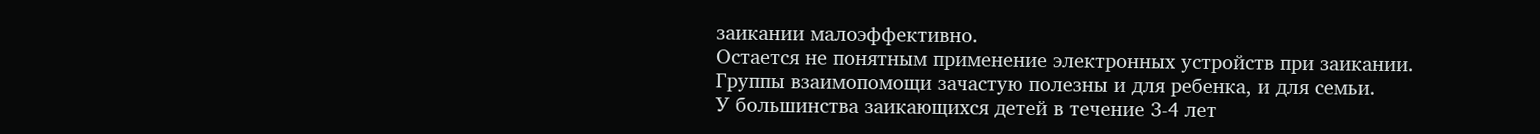заикании малоэффективно.
Остается не понятным применение электронных устройств при заикании.
Группы взаимопомощи зачастую полезны и для ребенка, и для семьи.
У большинства заикающихся детей в течение 3-4 лет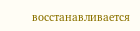восстанавливается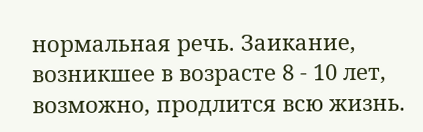нормальная речь. Заикание, возникшее в возрасте 8 - 10 лет, возможно, продлится всю жизнь.